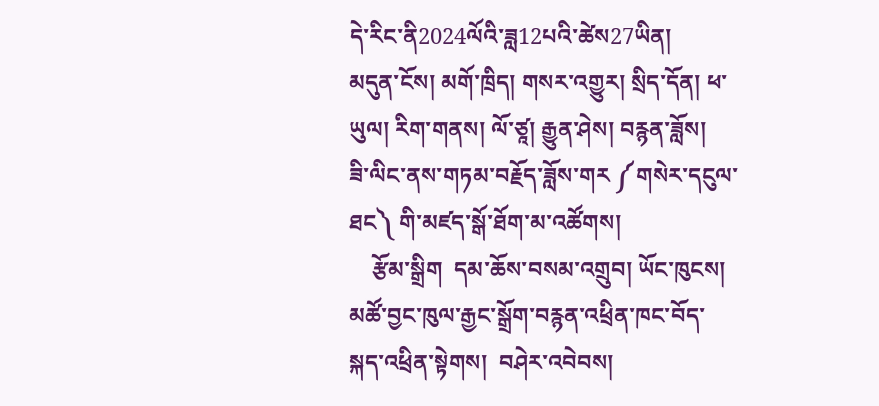དེ་རིང་ནི2024ལོའི་ཟླ12པའི་ཚེས27ཡིན།
མདུན་ངོས། མགོ་ཁྲིད། གསར་འགྱུར། སྲིད་དོན། ཕ་ཡུལ། རིག་གནས། ལོ་ཙཱ། རྒྱུན་ཤེས། བརྙན་ཟློས།
ཟི་ལིང་ནས་གཏམ་བརྗོད་ཟློས་གར ༼གསེར་དངུལ་ཐང༽ གི་མཛད་སྒོ་ཐོག་མ་འཚོགས།
    རྩོམ་སྒྲིག  དམ་ཆོས་བསམ་འགྲུབ། ཡོང་ཁུངས། མཚོ་བྱང་ཁུལ་རྒྱང་སྒྲོག་བརྙན་འཕྲིན་ཁང་བོད་སྐད་འཕྲིན་སྟེགས།  བཤེར་འབེབས།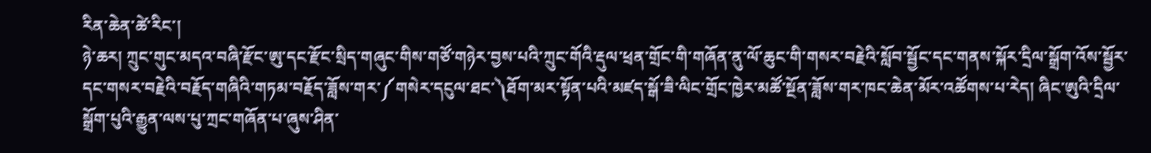རིན་ཆེན་ཚེ་རིང་།
ཉེ་ཆར། ཀྲུང་གུང་མདའ་བཞི་རྫོང་ཨུ་དང་རྫོང་སྲིད་གཞུང་གིས་གཙོ་གཉེར་བྱས་པའི་ཀྲུང་གོའི་རྡུལ་ཕྲན་གྲོང་གི་གཞོན་ནུ་ལོ་ཆུང་གི་གསར་བརྗེའི་སློབ་སྦྱོང་དང་གནས་སྐོར་དྲིལ་སྒྲོག་འོས་སྦྱོར་དང་གསར་བརྗེའི་བརྗོད་གཞིའི་གཏམ་བརྗོད་ཟློས་གར་༼གསེར་དངུལ་ཐང་༽ཐོག་མར་སྟོན་པའི་མཛད་སྒོ་ཟི་ལིང་གྲོང་ཁྱེར་མཚོ་སྔོན་ཟློས་གར་ཁང་ཆེན་མོར་འཚོགས་པ་རེད། ཞིང་ཨུའི་དྲིལ་སྒྲོག་པུའི་རྒྱུན་ལས་པུ་ཀྲང་གཞོན་པ་ཞུས་ཤིན་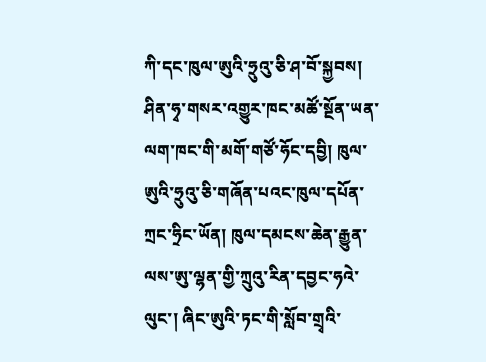ཀི་དང་ཁུལ་ཨུའི་ཧྲུའུ་ཅི་ཤ་བོ་སྐྱབས། ཤིན་ཧྭ་གསར་འགྱུར་ཁང་མཚོ་སྔོན་ཡན་ལག་ཁང་གི་མགོ་གཙོ་ཧོང་དབྱི། ཁུལ་ཨུའི་ཧྲུའུ་ཅི་གཞོན་པའང་ཁུལ་དཔོན་ཀྲང་ཧྲིང་ཡོན། ཁུལ་དམངས་ཆེན་རྒྱུན་ལས་ཨུ་ལྷན་གྱི་ཀྲུའུ་རིན་དབྱང་ཧའེ་ལུང་། ཞིང་ཨུའི་ཏང་གི་སློབ་གྲྭའི་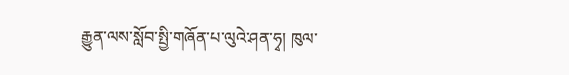རྒྱུན་ལས་སློབ་སྤྱི་གཞོན་པ་ལུའེ་ཤན་ཧྭ། ཁུལ་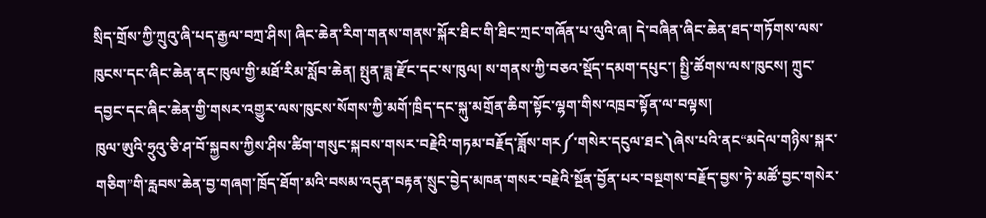སྲིད་གྲོས་ཀྱི་ཀྲུའུ་ཞི་པད་རྒྱལ་བཀྲ་ཤིས། ཞིང་ཆེན་རིག་གནས་གནས་སྐོར་ཐིང་གི་ཐིང་ཀྲང་གཞོན་པ་ལུའི་ཞ། དེ་བཞིན་ཞིང་ཆེན་ཐད་གཏོགས་ལས་ཁུངས་དང་ཞིང་ཆེན་ནང་ཁུལ་གྱི་མཐོ་རིམ་སློབ་ཆེན། སྤུན་ཟླ་རྫོང་དང་ས་ཁུལ། ས་གནས་ཀྱི་བཅའ་སྡོད་དམག་དཔུང་། སྤྱི་ཚོགས་ལས་ཁུངས། ཀྲུང་དབྱང་དང་ཞིང་ཆེན་གྱི་གསར་འགྱུར་ལས་ཁུངས་སོགས་ཀྱི་མགོ་ཁྲིད་དང་སྐུ་མགྲོན་ཆིག་སྟོང་ལྷག་གིས་འཁྲབ་སྟོན་ལ་བལྟས།
ཁུལ་ཨུའི་ཧྲུའུ་ཅི་ཤ་བོ་སྐྱབས་ཀྱིས་ཤིས་ཚིག་གསུང་སྐབས་གསར་བརྗེའི་གཏམ་བརྗོད་ཟློས་གར༼་གསེར་དངུལ་ཐང༽ཞེས་པའི་ནང“མདེལ་གཉིས་སྐར་གཅིག”གི་རླབས་ཆེན་བྱ་གཞག་ཁྲོད་ཐོག་མའི་བསམ་འདུན་བརྟན་སྲུང་བྱེད་མཁན་གསར་བརྗེའི་སྔོན་བྱོན་པར་བསྔགས་བརྗོད་བྱས་ཏེ་མཚོ་བྱང་གསེར་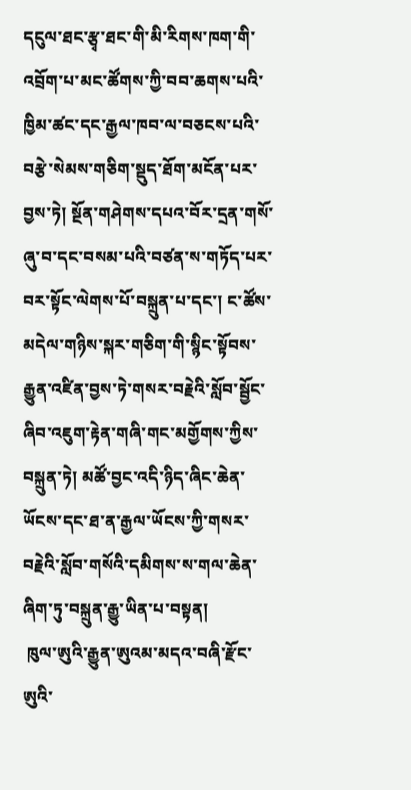དངུལ་ཐང་རྩྭ་ཐང་གི་མི་རིགས་ཁག་གི་འབྲོག་པ་མང་ཚོགས་ཀྱི་བབ་ཆགས་པའི་ཁྱིམ་ཚང་དང་རྒྱལ་ཁབ་ལ་བཅངས་པའི་བརྩེ་སེམས་གཅིག་སྡུད་ཐོག་མངོན་པར་བྱས་ཏེ། སྔོན་གཤེགས་དཔའ་བོར་དྲན་གསོ་ཞུ་བ་དང་བསམ་པའི་བཙན་ས་གཏོད་པར་བར་སྟོང་ལེགས་པོ་བསྐྲུན་པ་དང་། ང་ཚོས་མདེལ་གཉིས་སྐར་གཅིག་གི་སྙིང་སྟོབས་རྒྱུན་འཛིན་བྱས་ཏེ་གསར་བརྗེའི་སློབ་སྦྱོང་ཞིབ་འཇུག་རྟེན་གཞི་གང་མགྱོགས་ཀྱིས་བསྐྲུན་ཏེ། མཚོ་བྱང་འདི་ཉིད་ཞིང་ཆེན་ཡོངས་དང་ཐ་ན་རྒྱལ་ཡོངས་ཀྱི་གསར་བརྗེའི་སློབ་གསོའི་དམིགས་ས་གལ་ཆེན་ཞིག་ཏུ་བསྐྲུན་རྒྱུ་ཡིན་པ་བསྟན།
 ཁུལ་ཨུའི་རྒྱུན་ཨུའམ་མདའ་བཞི་རྫོང་ཨུའི་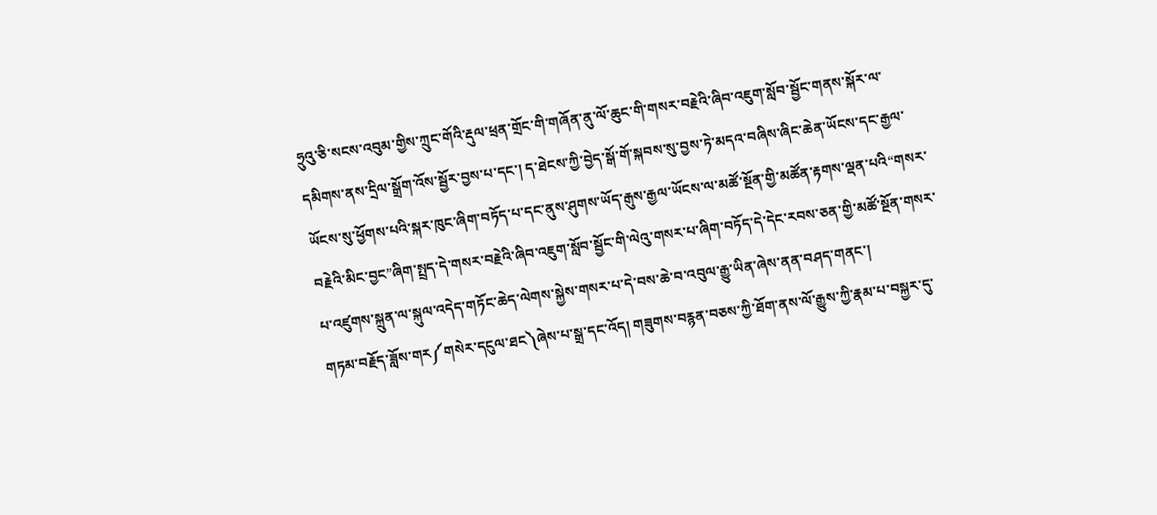ཧྲུའུ་ཅི་སངས་འབུམ་གྱིས་ཀྲུང་གོའི་རྡུལ་ཕྲན་གྲོང་གི་གཞོན་ནུ་ལོ་ཆུང་གི་གསར་བརྗེའི་ཞིབ་འཇུག་སློབ་སྦྱོང་གནས་སྐོར་ལ་དམིགས་ནས་དྲིལ་སྒྲོག་འོས་སྦྱོར་བྱས་པ་དང་། ད་ཐེངས་ཀྱི་བྱེད་སྒོ་གོ་སྐབས་སུ་བྱས་ཏེ་མདའ་བཞིས་ཞིང་ཆེན་ཡོངས་དང་རྒྱལ་ཡོངས་སུ་ཕྱོགས་པའི་སྐར་ཁུང་ཞིག་བཏོད་པ་དང་ནུས་ཤུགས་ཡོད་རྒུས་རྒྱལ་ཡོངས་ལ་མཚོ་སྔོན་གྱི་མཚོན་རྟགས་ལྡན་པའི“གསར་བརྗེའི་མིང་བྱང”ཞིག་སྤྲད་དེ་གསར་བརྗེའི་ཞིབ་འཇུག་སློབ་སྦྱོང་གི་ལེའུ་གསར་པ་ཞིག་བཏོད་དེ་དེང་རབས་ཅན་གྱི་མཚོ་སྔོན་གསར་པ་འཛུགས་སྐྲུན་ལ་སྐུལ་འདེད་གཏོང་ཆེད་ལེགས་སྐྱེས་གསར་པ་དེ་བས་ཆེ་བ་འབུལ་རྒྱུ་ཡིན་ཞེས་ནན་བཤད་གནང་།
གཏམ་བརྗོད་ཟློས་གར༼གསེར་དངུལ་ཐང༽ཞེས་པ་སྒྲ་དང་འོད། གཟུགས་བརྙན་བཅས་ཀྱི་ཐོག་ནས་ལོ་རྒྱུས་ཀྱི་རྣམ་པ་བསྐྱར་དུ་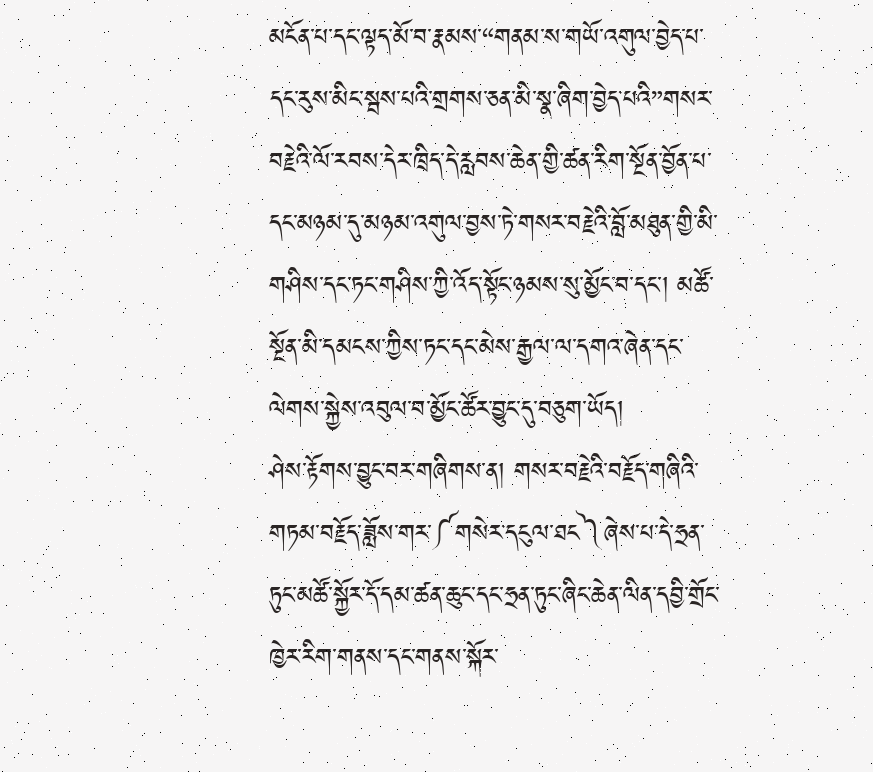མངོན་པ་དང་ལྟད་མོ་བ་རྣམས་“གནམ་ས་གཡོ་འགུལ་བྱེད་པ་དང་རུས་མིང་སྦས་པའི་གྲགས་ཅན་མི་སྣ་ཞིག་བྱེད་པའི”གསར་བརྗེའི་ལོ་རབས་དེར་ཁྲིད་དེ་རླབས་ཆེན་གྱི་ཚན་རིག་སྔོན་བྱོན་པ་དང་མཉམ་དུ་མཉམ་འགུལ་བྱས་ཏེ་གསར་བརྗེའི་བློ་མཐུན་གྱི་མི་གཤིས་དང་ཏང་གཤིས་ཀྱི་འོད་སྟོང་ཉམས་སུ་མྱོང་བ་དང་། མཚོ་སྔོན་མི་དམངས་ཀྱིས་ཏང་དང་མེས་རྒྱལ་ལ་དགའ་ཞེན་དང་ལེགས་སྐྱེས་འབུལ་བ་མྱོང་ཚོར་བྱུང་དུ་བཅུག་ཡོད།
ཤེས་རྟོགས་བྱུང་བར་གཞིགས་ན། གསར་བརྗེའི་བརྗོད་གཞིའི་གཏམ་བརྗོད་ཟློས་གར་༼གསེར་དངུལ་ཐང༽ཞེས་པ་དེ་ཧྲན་ཏུང་མཚོ་སྐྱོར་དོ་དམ་ཚན་ཆུང་དང་ཧྲན་ཏུང་ཞིང་ཆེན་ལིན་དབྱི་གྲོང་ཁྱེར་རིག་གནས་དང་གནས་སྐོར་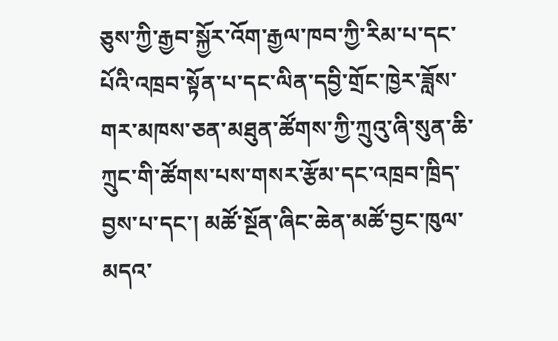ཅུས་ཀྱི་རྒྱབ་སྐྱོར་འོག་རྒྱལ་ཁབ་ཀྱི་རིམ་པ་དང་པོའི་འཁྲབ་སྟོན་པ་དང་ལིན་དབྱི་གྲོང་ཁྱེར་ཟློས་གར་མཁས་ཅན་མཐུན་ཚོགས་ཀྱི་ཀྲུའུ་ཞི་སུན་ཆི་ཀྲུང་གི་ཚོགས་པས་གསར་རྩོམ་དང་འཁྲབ་ཁྲིད་བྱས་པ་དང་། མཚོ་སྔོན་ཞིང་ཆེན་མཚོ་བྱང་ཁུལ་མདའ་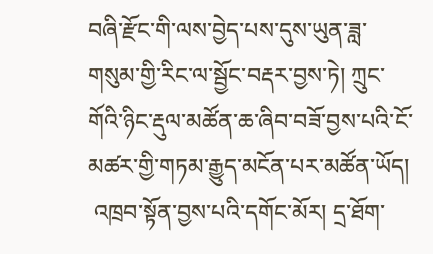བཞི་རྫོང་གི་ལས་བྱེད་པས་དུས་ཡུན་ཟླ་གསུམ་གྱི་རིང་ལ་སྦྱོང་བརྡར་བྱས་ཏེ། ཀྲུང་གོའི་ཉིང་རྡུལ་མཚོན་ཆ་ཞིབ་བཟོ་བྱས་པའི་ངོ་མཚར་གྱི་གཏམ་རྒྱུད་མངོན་པར་མཚོན་ཡོད།
 འཁྲབ་སྟོན་བྱས་པའི་དགོང་མོར། དྲ་ཐོག་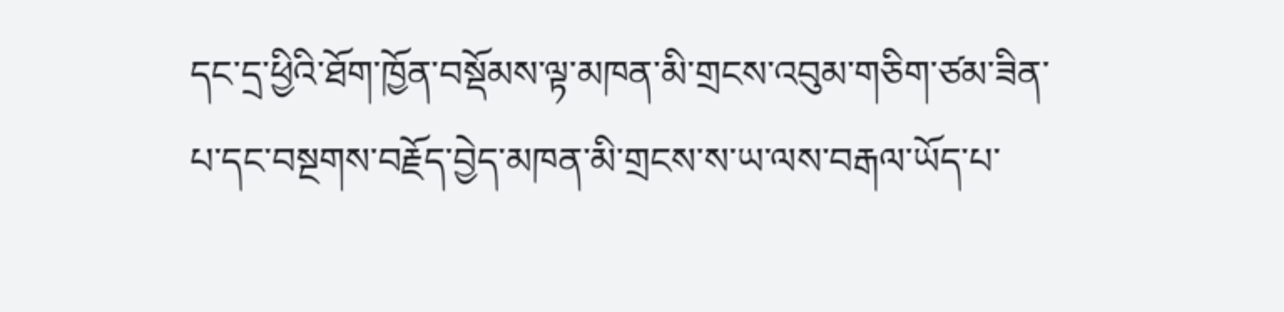དང་དྲ་ཕྱིའི་ཐོག་ཁྱོན་བསྡོམས་ལྟ་མཁན་མི་གྲངས་འབུམ་གཅིག་ཙམ་ཟིན་པ་དང་བསྔགས་བརྗོད་བྱེད་མཁན་མི་གྲངས་ས་ཡ་ལས་བརྒལ་ཡོད་པ་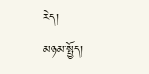རེད།
མཉམ་སྤྱོད།